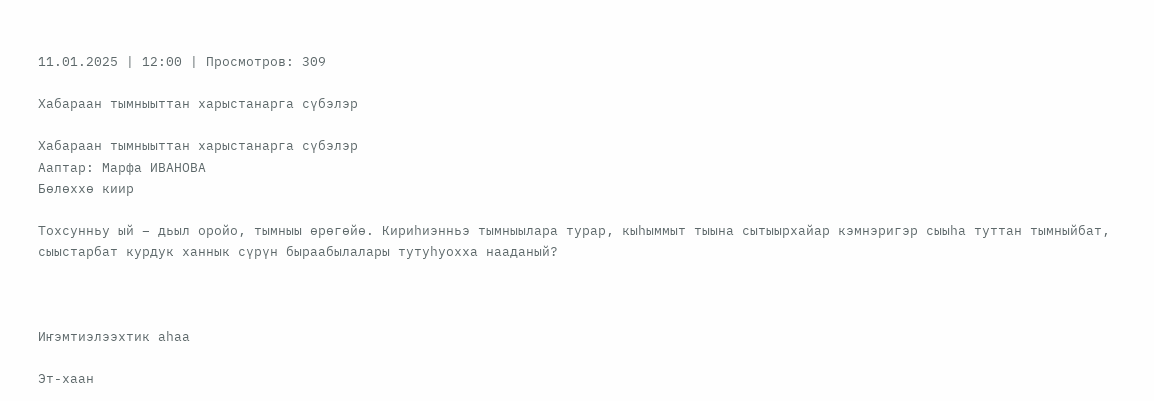11.01.2025 | 12:00 | Просмотров: 309

Хабараан тымныыттан харыстанарга сүбэлэр

Хабараан тымныыттан харыстанарга сүбэлэр
Ааптар: Марфа ИВАНОВА
Бөлөххө киир

Тохсунньу ый – дьыл оройо, тымныы өрөгөйө. Кириһиэнньэ тымныылара турар, кыһыммыт тыына сытыырхайар кэмнэригэр сыыһа туттан тымныйбат, сыыстарбат курдук ханнык сүрүн быраабылалары тутуһуохха нааданый?



Иҥэмтиэлээхтик аһаа

Эт-хаан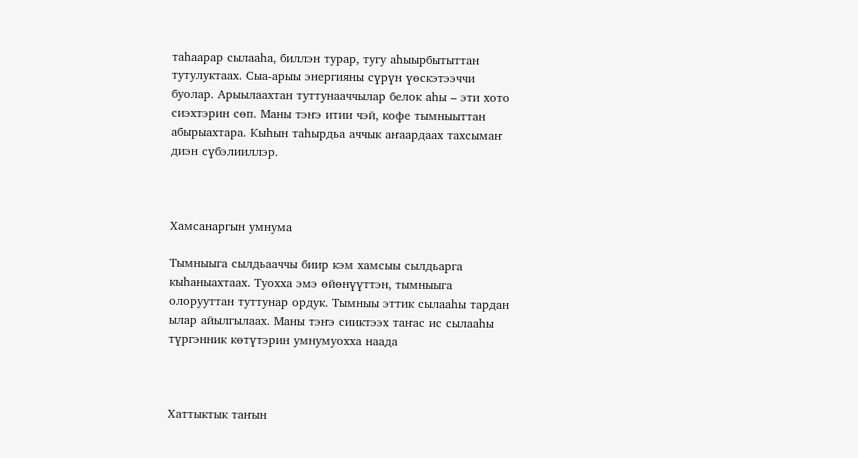таһаарар сылааһа, биллэн турар, тугу аһыырбытыттан тутулуктаах. Сыа-арыы энергияны сүрүн үөскэтээччи буолар. Арыылаахтан туттунааччылар белок аһы – эти хото сиэхтэрин сөп. Маны тэҥэ итии чэй, кофе тымныыттан абырыахтара. Кыһын таһырдьа аччык аҥаардаах тахсымаҥ диэн сүбэлииллэр.



Хамсанаргын умнума

Тымныыга сылдьааччы биир кэм хамсыы сылдьарга кыһаныахтаах. Туохха эмэ өйөнүүттэн, тымныыга олорууттан туттунар ордук. Тымныы эттик сылааһы тардан ылар айылгылаах. Маны тэҥэ сииктээх таҥас ис сылааһы түргэнник көтүтэрин умнумуохха наада



Хаттыктык таҥын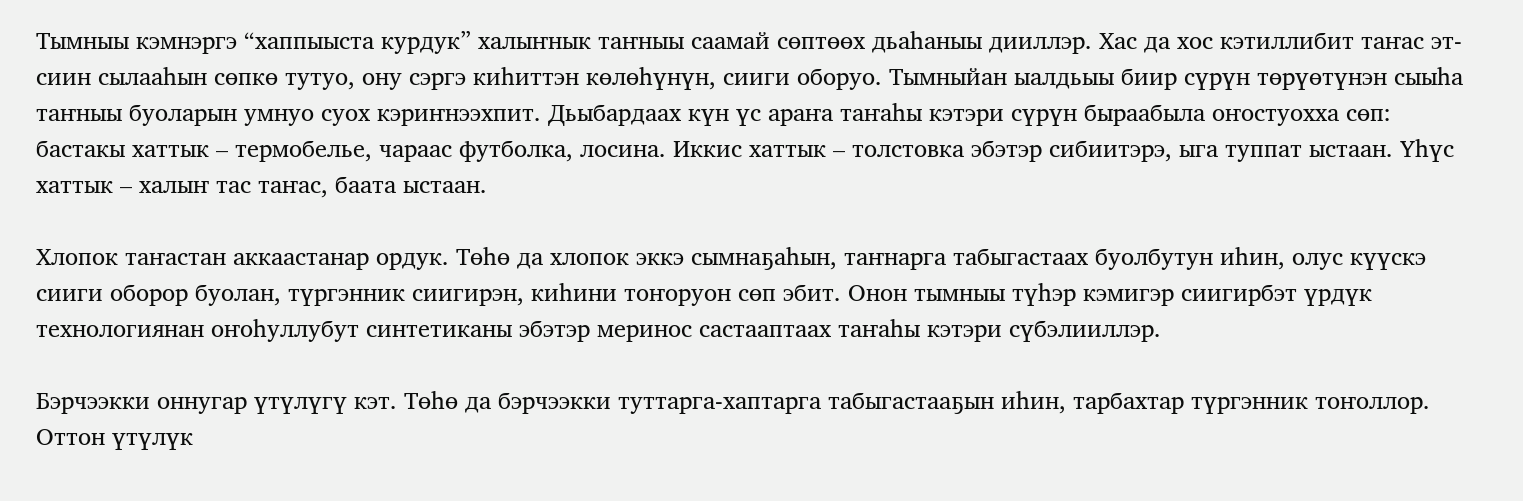Тымныы кэмнэргэ “хаппыыста курдук” халыҥнык таҥныы саамай сөптөөх дьаһаныы дииллэр. Хас да хос кэтиллибит таҥас эт-сиин сылааһын сөпкө тутуо, ону сэргэ киһиттэн көлөһүнүн, сииги оборуо. Тымныйан ыалдьыы биир сүрүн төрүөтүнэн сыыһа таҥныы буоларын умнуо суох кэриҥнээхпит. Дьыбардаах күн үс араҥа таҥаһы кэтэри сүрүн быраабыла оҥостуохха сөп: бастакы хаттык – термобелье, чараас футболка, лосина. Иккис хаттык – толстовка эбэтэр сибиитэрэ, ыга туппат ыстаан. Үһүс хаттык – халыҥ тас таҥас, баата ыстаан.

Хлопок таҥастан аккаастанар ордук. Төһө да хлопок эккэ сымнаҕаһын, таҥнарга табыгастаах буолбутун иһин, олус күүскэ сииги оборор буолан, түргэнник сиигирэн, киһини тоҥоруон сөп эбит. Онон тымныы түһэр кэмигэр сиигирбэт үрдүк технологиянан оҥоһуллубут синтетиканы эбэтэр меринос састааптаах таҥаһы кэтэри сүбэлииллэр.

Бэрчээкки оннугар үтүлүгү кэт. Төһө да бэрчээкки туттарга-хаптарга табыгастааҕын иһин, тарбахтар түргэнник тоҥоллор. Оттон үтүлүк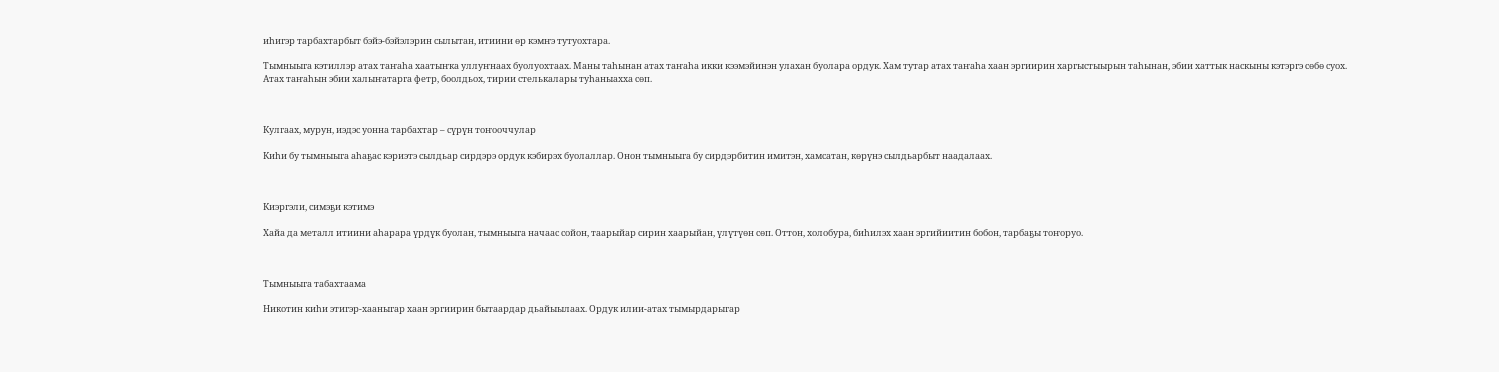иһигэр тарбахтарбыт бэйэ-бэйэлэрин сылытан, итиини өр кэмҥэ тутуохтара.

Тымныыга кэтиллэр атах таҥаһа хаатыҥка уллуҥнаах буолуохтаах. Маны таһынан атах таҥаһа икки кээмэйинэн улахан буолара ордук. Хам тутар атах таҥаһа хаан эргиирин харгыстыырын таһынан, эбии хаттык наскыны кэтэргэ сөбө суох. Атах таҥаһын эбии халыҥатарга фетр, боолдьох, тирии стелькалары туһаныахха сөп.



Кулгаах, мурун, иэдэс уонна тарбахтар – сүрүн тоҥооччулар

Киһи бу тымныыга аһаҕас кэриэтэ сылдьар сирдэрэ ордук кэбирэх буолаллар. Онон тымныыга бу сирдэрбитин имитэн, хамсатан, көрүнэ сылдьарбыт наадалаах.



Киэргэли, симэҕи кэтимэ

Хайа да металл итиини аһарара үрдүк буолан, тымныыга начаас сойон, таарыйар сирин хаарыйан, үлүтүөн сөп. Оттон, холобура, биһилэх хаан эргийиитин бобон, тарбаҕы тоҥоруо.



Тымныыга табахтаама

Никотин киһи этигэр-хааныгар хаан эргиирин бытаардар дьайыылаах. Ордук илии-атах тымырдарыгар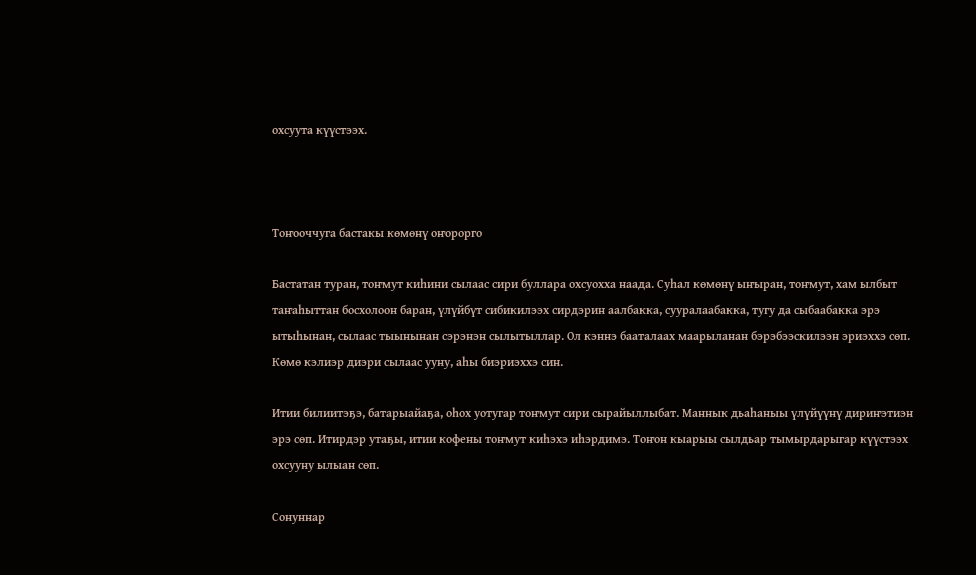охсуута күүстээх.



Тоҥооччуга бастакы көмөнү оҥорорго

Бастатан туран, тоҥмут киһини сылаас сири буллара охсуохха наада. Суһал көмөнү ыҥыран, тоҥмут, хам ылбыт таҥаһыттан босхолоон баран, үлүйбүт сибикилээх сирдэрин аалбакка, сууралаабакка, тугу да сыбаабакка эрэ ытыһынан, сылаас тыынынан сэрэнэн сылытыллар. Ол кэннэ бааталаах маарыланан бэрэбээскилээн эриэххэ сөп. Көмө кэлиэр диэри сылаас ууну, аһы биэриэххэ син.

Итии билиитэҕэ, батарыайаҕа, оһох уотугар тоҥмут сири сырайыллыбат. Маннык дьаһаныы үлүйүүнү дириҥэтиэн эрэ сөп. Итирдэр утаҕы, итии кофены тоҥмут киһэхэ иһэрдимэ. Тоҥон кыарыы сылдьар тымырдарыгар күүстээх охсууну ылыан сөп.

Сонуннар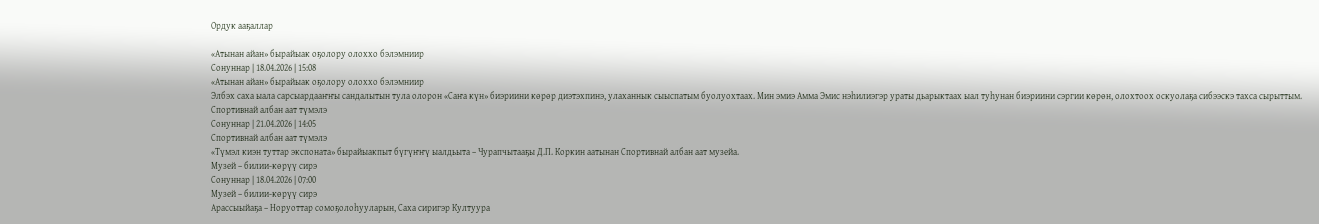Ордук ааҕаллар

«Атынан айан» бырайыак оҕолору олоххо бэлэмниир
Сонуннар | 18.04.2026 | 15:08
«Атынан айан» бырайыак оҕолору олоххо бэлэмниир
Элбэх саха ыала сарсыардааҥҥы сандалытын тула олорон «Саҥа күн» биэриини көрөр диэтэхпинэ, улаханнык сыыспатым буолуохтаах. Мин эмиэ Амма Эмис нэһилиэгэр ураты дьарыктаах ыал туһунан биэриини сэргии көрөн, олохтоох оскуолаҕа сибээскэ тахса сырыттым.
Спортивнай албан аат түмэлэ
Сонуннар | 21.04.2026 | 14:05
Спортивнай албан аат түмэлэ
«Түмэл киэн туттар экспоната» бырайыакпыт бүгүҥҥү ыалдьыта – Чурапчытааҕы Д.П. Коркин аатынан Спортивнай албан аат музейа.
Музей – билии-көрүү сирэ
Сонуннар | 18.04.2026 | 07:00
Музей – билии-көрүү сирэ
Арассыыйаҕа – Норуоттар сомоҕолоһууларын, Саха сиригэр Култуура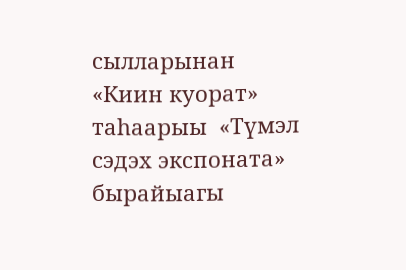сылларынан «Киин куорат» таһаарыы  «Түмэл сэдэх экспоната» бырайыагы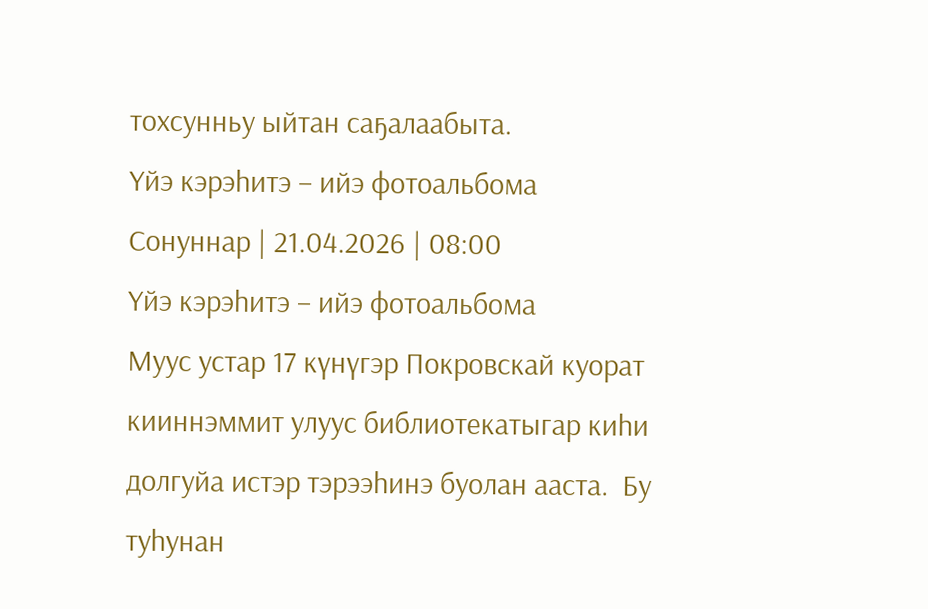тохсунньу ыйтан саҕалаабыта.
Үйэ кэрэһитэ – ийэ фотоальбома
Сонуннар | 21.04.2026 | 08:00
Үйэ кэрэһитэ – ийэ фотоальбома
Муус устар 17 күнүгэр Покровскай куорат кииннэммит улуус библиотекатыгар киһи долгуйа истэр тэрээһинэ буолан ааста.  Бу туһунан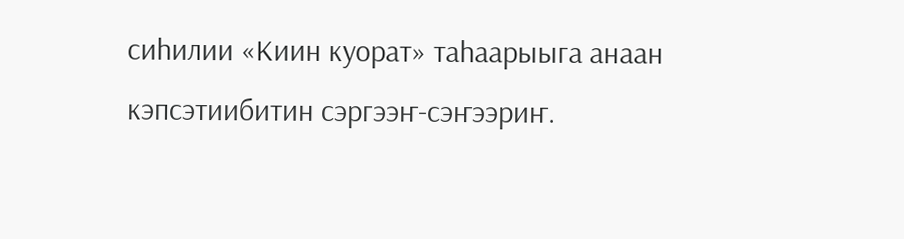сиһилии «Киин куорат» таһаарыыга анаан кэпсэтиибитин сэргээҥ-сэҥээриҥ.